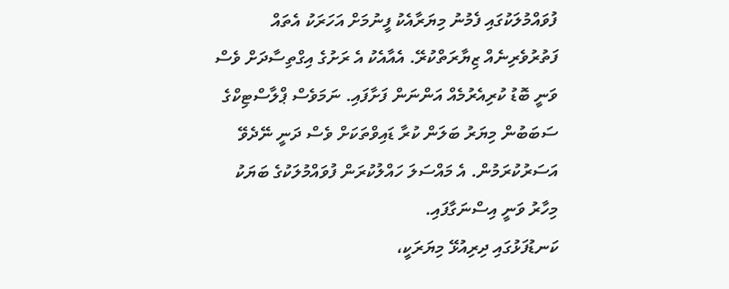ފުވައްމުލަކުގައި ފެމުނު މިޔަރާއެކު ފީނުމަށް އަހަރަކު އެތައް ފަތުރުވެރިނެއް ޒިޔާރަތްކުރޭ. އެއާއެކު އެ ރަށުގެ އިގްތިސާދަށް ވެސް ވަނީ ބޮޑު ކުރިއެރުމެއް އަންނަން ފަށާފައި. ނަމަވެސް ޕްލާސްޓިކްގެ ސަބަބުން މިޔަރު ބަލަން ކުރާ ޑައިވްތަކަށް ވެސް ދަނީ ނޭދެވޭ އަސަރުކުރަމުން. އެ މައްސަލަ ހައްލުކުރަން ފުވައްމުލަކުގެ ބަޔަކު މިހާރު ވަނީ އިސްނަގާފައި.
ކަނޑުފަޅުގައި ދިރިއުޅޭ މިޔަރަކީ،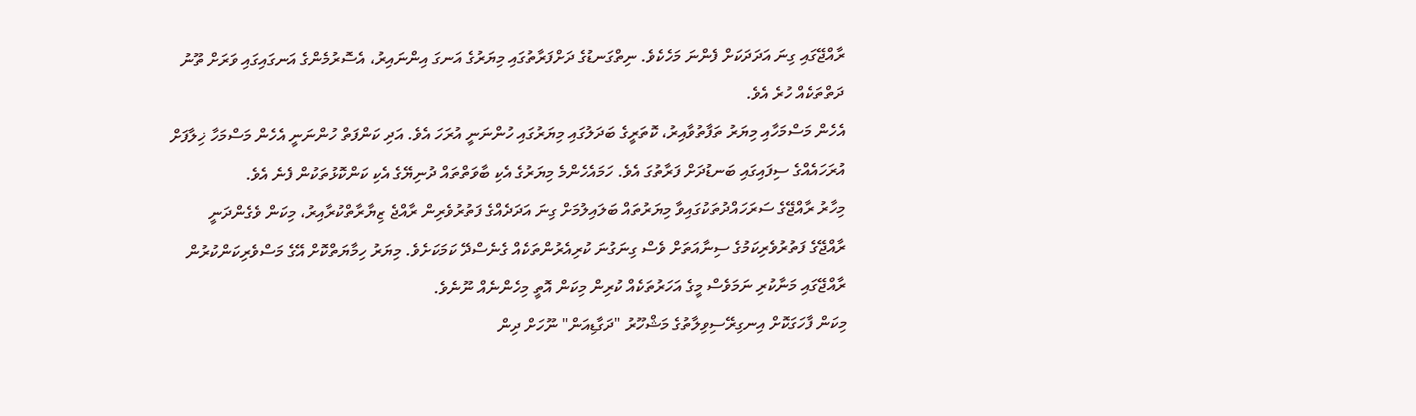ރާއްޖޭގައި ގިނަ އަދަދަކަށް ފެންނަ މަހެކެވެ. ނިތްގަނޑުގެ ދަށްފަރާތުގައި މިޔަރުގެ އަނގަ އިންނައިރު، އެސޮރުމެންގެ އަނގައިގައި ވަރަށް ތޫނު ދަތްތަކެއް ހުރެ އެވެ.
އެހެން މަސްމަހާއި މިޔަރު ތަފާތުވާއިރު، ކޮތަރީގެ ބަދަލުގައި މިޔަރުގައި ހުންނަނީ އުރަހަ އެވެ. އަދި ކަންފަތް ހުންނަނީ އެހެން މަސްމަހާ ޚިލާފަށް އުރަހައެއްގެ ސިފައިގައި ބަނޑުދަށް ފަރާތުގަ އެވެ. ހަމައެހެންމެ މިޔަރުގެ އެކި ބާވަތްތައް ދުނިޔޭގެ އެކި ކަންކޮޅުތަކުން ފެނެ އެވެ.
މިހާރު ރާއްޖޭގެ ސަރަހައްދުތަކުގައިވާ މިޔަރުތައް ބަލައިލުމަށް ގިނަ އަދަދެއްގެ ފަތުރުވެރިން ރާއްޖެ ޒިޔާރާތްކުރާއިރު، މިކަން ވެގެންދަނީ ރާއްޖޭގެ ފަތުރުވެރިކަމުގެ ސިނާއަތަށް ވެސް ގިނަގުނަ ކުރިއެރުންތަކެއް ގެނެސްދޭ ކަމަކަށެވެ. މިޔަރު ހިމާޔަތްކޮށް އޭގެ މަސްވެރިކަންކުރުން ރާއްޖޭގައި މަނާކުރި ނަމަވެސް މީގެ އަހަރުތަކެއް ކުރިން މިކަން އޮތީ މިހެންނެއް ނޫނެވެ.
މިކަން ފާހަގަކޮށް އިނގިރޭސިވިލާތުގެ މަޝްހޫރު "ދަގާޑިއަން" ނޫހަށް ދިން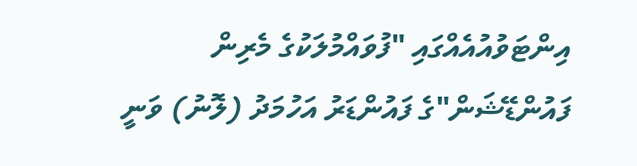އިންޓަވުއުއެއްގައި "ފުވައްމުލަކުގެ މެރިން ފައުންޑޭޝަން"ގެ ފައުންޑަރު އަހުމަދު (ލޮނު) ވަނީ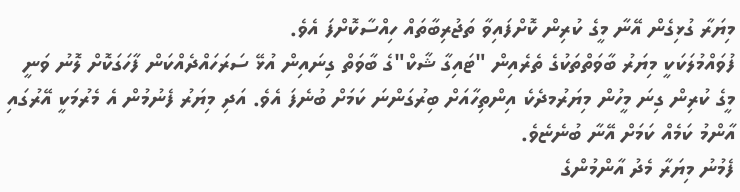މިޔަރާ ގުޅިގެން އޭނާ މީގެ ކުރިން ކޮށްފައިވާ ތަޖުރިބާތައް ހިއްސާކޮށްފަ އެވެ.
ފުވައްމުލަކަކީ މިޔަރު ބާވަތްތަކުގެ ތެރެއިން "ޓައިގާ ޝާކް"ގެ ބާވަތް ގިނައިން އުޅޭ ސަރަހައްދެއްކަން ފާހަގަކޮށް ލޮނު ވަނީ މީގެ ކުރިން ގިނަ މީހުން މިޔަރުމދެކެ އިންތިހާއަށް ބިރުގަންނަ ކަމަށް ބުނެފަ އެވެ. އަދި މިޔަރު ފެނުމުން އެ މެރުމަކީ އޭރުގައި އާންމު ކަމެއް ކަމަށް އޭނާ ބުނެޏެވެ.
ފެމުނު މިޔަރާ މެދު އާންމުންގެ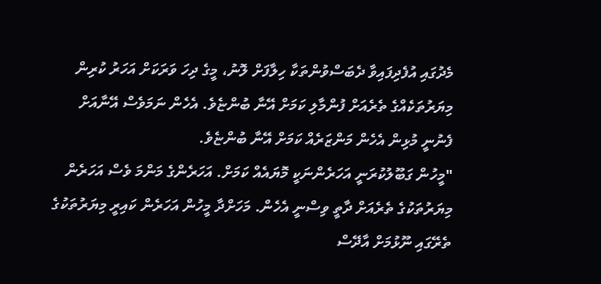މެދުގައި އުފެދިފައިވާ ދެބަސްވުންތަކާ ހިލާފަށް ލޮނު، މީގެ ދިހަ ވަރަކަށް އަހަރު ކުރިން މިޔަރުތަކެއްގެ ތެރެއަށް ފުންމާލި ކަމަށް އޭނާ ބުންޏެވެ. އެހެން ނަމަވެސް އޭނާއަށް ފެނުނީ މުޅިން އެހެން މަންޒަރެއް ކަމަށް އޭނާ ބުންޏެވެ.
"މީހުން ގަބޫލުކުރަނީ އަހަރެންނަކީ މޮޔައެއް ކަމަށް. އަހަރެންގެ މަންމަ ވެސް އަހަރެން މިޔަރުތަކުގެ ތެރެއަށް ދާތީ ވިސްނީ އެހެން. މަހަށްދާ މީހުން އަހަރެން ކައިރީ މިޔަރުތަކުގެ ތެރޭގައި ނޫޅުމަށް އާދޭސް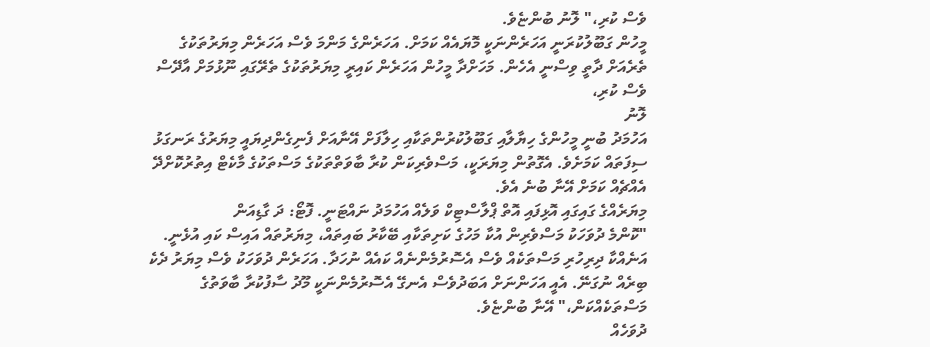ވެސް ކުރި،" ލޮނު ބުންޏެވެ.
މީހުން ގަބޫލުކުރަނީ އަހަރެންނަކީ މޮޔައެއް ކަމަށް. އަހަރެންގެ މަންމަ ވެސް އަހަރެން މިޔަރުތަކުގެ ތެރެއަށް ދާތީ ވިސްނީ އެހެން. މަހަށްދާ މީހުން އަހަރެން ކައިރީ މިޔަރުތަކުގެ ތެރޭގައި ނޫޅުމަށް އާދޭސް ވެސް ކުރި،
ލޮނު
އަހުމަދު ބުނީ މީހުންގެ ހިޔާލާއި ގަބޫލުކުރުންތަކާއި ހިލާފަށް އޭނާއަށް ފެނިގެންދިޔައީ މިޔަރުގެ ރަނގަޅު ސިފަތައް ކަމަށެވެ. އެގޮތުން މިޔަރަކީ، މަސްވެރިކަން ކުރާ ބާވަތްތަކުގެ މަސްތަކުގެ މާކެޓް އިތުރުކޮށްދޭ އެއްޗެއް ކަމަށް އޭނާ ބުނެ އެވެ.
މިޔަރެއްގެ ގައިގައި އޮޅިފައި އޮތް ޕްލާސްޓިކް ވަލެއް އަހުމަދު ނައްޓަނީ. ފޮޓޯ: ދަ ގާޑިއަން
"ކޮންމެ ދުވަހަކު މަސްވެރިން އުކާ މަހުގެ ކަށިތަކާއި ބޭކާރު ބައިތައް، މިޔަރުތައް އައިސް ކައި އުޅެނީ. އަނެއްކާ ދިރިހުރި މަސްތަކެއް ވެސް އެސޮރުމެންނެއް ކައެއް ނުހަދާ. އަހަރެން ދުވަހަކު ވެސް މިޔަރު ދެކެ ބިރެއް ނުގަނޭ. އެއީ އަހަންނަށް އަބަދުވެސް އެނގޭ އެސޮރުމެންނަކީ މޫދު ސާފުކުރާ ބާވަތުގެ މަސްތަކެއްކަން،" އޭނާ ބުންޏެވެ.
ދުވަހެއް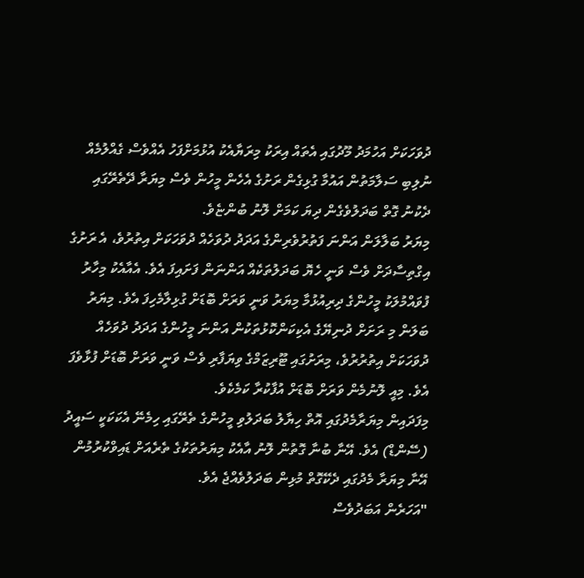ދުވަހަކަށް އަހުމަދު މޫދުގައި އެތައް އިރަކު މިރަޔާއެކު އުޅުމަށްފަހު އެއްވެސް ގެއްލުމެއް ނުލިބި ސަލާމަތުން އައުމާ ގުޅިގެން ރަށުގެ އެހެން މީހުން ވެސް މިޔަރާ ދޭތެރޭގައި ދެކުނު ގޮތް ބަދަލުވެގެން ދިޔަ ކަމަށް ލޮނު ބުންޏެވެ.
މިޔަރު ބަލާލަން އަންނަ ފަތުރުވެރިންގެ އަދަދު ދުވަހެއް ދުވަހަކަށް އިތުރުވެ، އެ ރަށުގެ އިގްތިސާދަށް ވެސް ވަނީ ހެޔޮ ބަދަލުތަކެއް އަންނަން ފަށައިފަ އެވެ. އެއާއެކު މިހާރު ފުވައްމުލަކު މީހުންގެ ދިރިއުޅުމާ މިޔަރު ވަނީ ވަރަށް ބޮޑަށް ގުޅިލާމެހިފަ އެވެ. މިޔަރު ބަލަން މި ރަށަށް ދުނިޔޭގެ އެކިކަންކޮޅުތަކުން އަންނަ މީހުންގެ އަދަދު ދުވަހެއް ދުވަހަކަށް އިތުރުރުވެ، މިރަށުގައި ޓޫރިޒަމްގެ ވިޔަފާރި ވެސް ވަނީ ވަރަށް ބޮޑަށް ފުޅާވެފަ އެވެ. މިއީ ލޮނުމެން ވަރަށް ބޮޑަށް އުފާކުރާ ކަމެކެވެ.
މިފަދައިން މިޔަރާމެދުގައި އޮތް ހިޔާލު ބަދަލުވި މީހުންގެ ތެރޭގައި ހިމެނޭ އެކަކަކީ ސައީދު (ސޭންޑް) އެވެ. އޭނާ ބުނާ ގޮތުން ލޮނު އާއެކު މިޔަރުތަކުގެ ތެރެއަށް ޑައިވްކުރުމުން އޭނާ މިޔަރާ މެދުގައި ދެކޭގޮތް މުޅިން ބަދަލުވެއްޖެ އެވެ.
"އަހަރެން އަބަދުވެސް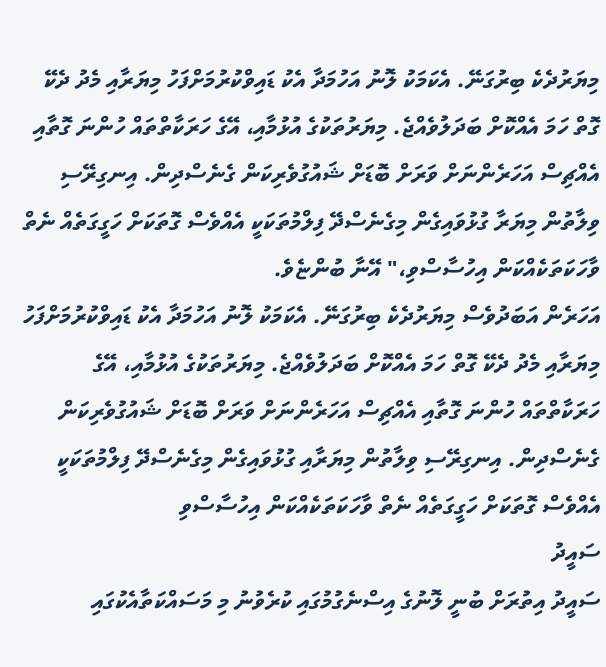މިޔަރުދެކެ ބިރުގަނޭ. އެކަމަކު ލޮނު އަހުމަދާ އެކު ޑައިވްކުރުމަށްފަހު މިޔަރާއި މެދު ދެކޭ ގޮތް ހަމަ އެއްކޮށް ބަދަލުވެއްޖެ. މިޔަރުތަކުގެ އުޅުމާއި، އޭގެ ހަރަކާތްތައް ހުންނަ ގޮތާއި އެއްޗިސް އަހަރެންނަށް ވަރަށް ބޮޑަށް ޝައުގުވެރިކަން ގެނެސްދިން. އިނގިރޭސި ވިލާތުން މިޔަރާ ގުޅުވައިގެން މިގެނެސްދޭ ފިލްމުތަކަކީ އެއްވެސް ގޮތަކަށް ހަގީގަތެއް ނެތް ވާހަކަތަކެއްކަން އިހުސާސްވި،" އޭނާ ބުންޏެވެ.
އަހަރެން އަބަދުވެސް މިޔަރުދެކެ ބިރުގަނޭ. އެކަމަކު ލޮނު އަހުމަދާ އެކު ޑައިވްކުރުމަށްފަހު މިޔަރާއި މެދު ދެކޭ ގޮތް ހަމަ އެއްކޮށް ބަދަލުވެއްޖެ. މިޔަރުތަކުގެ އުޅުމާއި، އޭގެ ހަރަކާތްތައް ހުންނަ ގޮތާއި އެއްޗިސް އަހަރެންނަށް ވަރަށް ބޮޑަށް ޝައުގުވެރިކަން ގެނެސްދިން. އިނގިރޭސި ވިލާތުން މިޔަރާއި ގުޅުވައިގެން މިގެނެސްދޭ ފިލްމުތަކަކީ އެއްވެސް ގޮތަކަށް ހަގީގަތެއް ނެތް ވާހަކަތަކެއްކަން އިހުސާސްވި
ސައީދު
ސައީދު އިތުރަށް ބުނީ ލޮނުގެ އިސްނެގުމުގައި ކުރެވުނު މި މަސައްކަތާއެކުގައި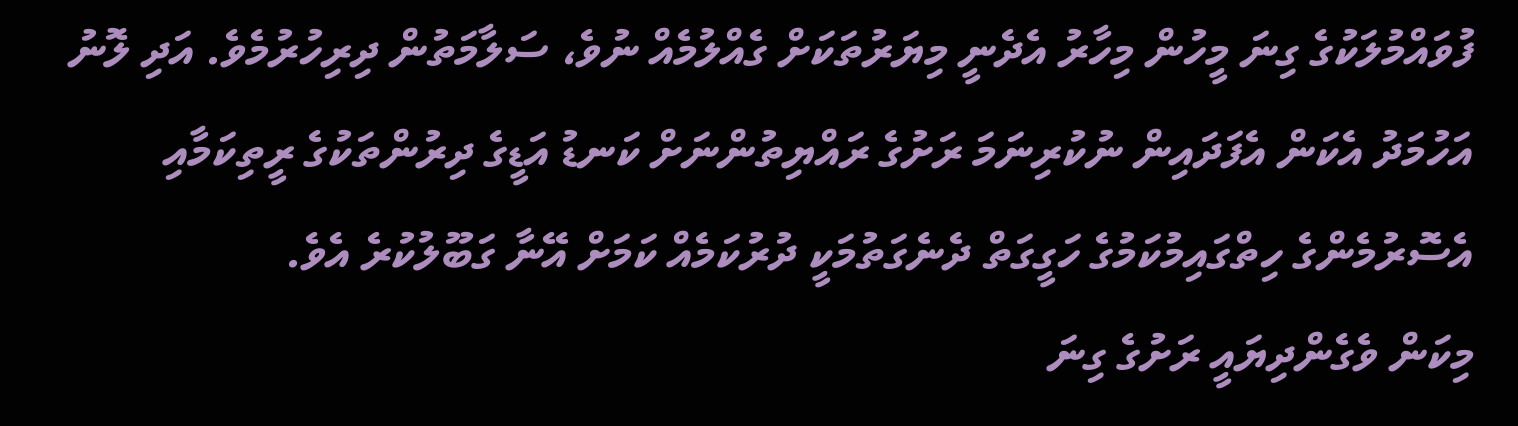ފުވައްމުލަކުގެ ގިނަ މީހުން މިހާރު އެދެނީ މިޔަރުތަކަށް ގެއްލުމެއް ނުވެ، ސަލާމަތުން ދިރިހުރުމެވެ. އަދި ލޮނު އަހުމަދު އެކަން އެފަދައިން ނުކުރިނަމަ ރަށުގެ ރައްޔިތުންނަށް ކަނޑު އަޑީގެ ދިރުންތަކުގެ ރީތިކަމާއި އެސޮރުމެންގެ ހިތްގައިމުކަމުގެ ހަގީގަތް ދެނެގަތުމަކީ ދުރުކަމެއް ކަމަށް އޭނާ ގަބޫލުކުރެ އެވެ.
މިކަން ވެގެންދިޔައީ ރަށުގެ ގިނަ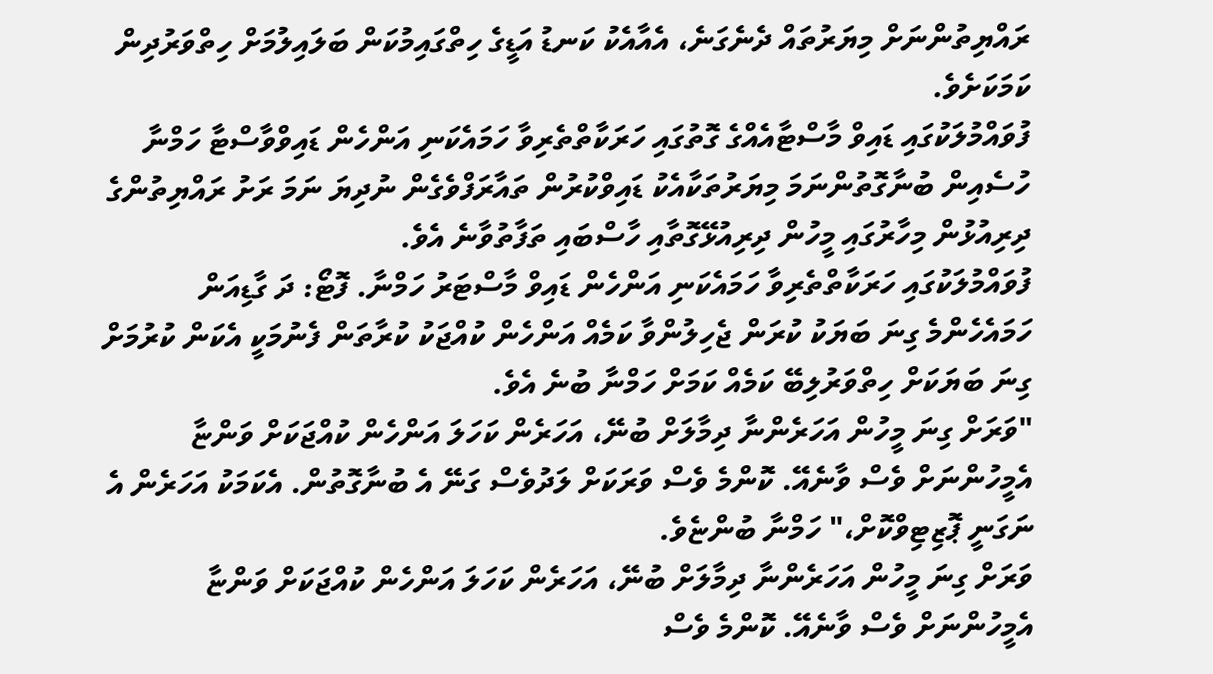ރައްޔިތުންނަށް މިޔަރުތައް ދެނެގަނެ، އެއާއެކު ކަނޑު އަޑީގެ ހިތްގައިމުކަން ބަލައިލުމަށް ހިތްވަރުދިން ކަމަކަށެވެ.
ފުވައްމުލަކުގައި ޑައިވް މާސްޓާއެއްގެ ގޮތުގައި ހަރަކާތްތެރިވާ ހަމައެކަނި އަންހެން ޑައިވްވާސްޓާ ހަމްނާ ހުސެއިން ބުނާގޮތުންނަމަ މިޔަރުތަކާއެކު ޑައިވްކުރުން ތައާރަފްވެގެން ނުދިޔަ ނަމަ ރަށު ރައްޔިތުންގެ ދިރިއުޅުން މިހާރުގައި މީހުން ދިރިއުޅޭގޮތާއި ހާސްބައި ތަފާތުވާނެ އެވެ.
ފުވައްމުލަކުގައި ހަރަކާތްތެރިވާ ހަމައެކަނި އަންހެން ޑައިވް މާސްޓަރު ހަމްނާ. ފޮޓޯ: ދަ ގާޑިއަން
ހަމައެހެންމެ ގިނަ ބަޔަކު ކުރަން ޖެހިލުންވާ ކަމެއް އަންހެން ކުއްޖަކު ކުރާތަން ފެނުމަކީ އެކަން ކުރުމަށް ގިނަ ބަޔަކަށް ހިތްވަރުލިބޭ ކަމެއް ކަމަށް ހަމްނާ ބުނެ އެވެ.
"ވަރަށް ގިނަ މީހުން އަހަރެންނާ ދިމާލަށް ބުނޭ، އަހަރެން ކަހަލަ އަންހެން ކުއްޖަކަށް ވަންޏާ އެމީހުންނަށް ވެސް ވާނެއޭ. ކޮންމެ ވެސް ވަރަކަށް ލަދުވެސް ގަނޭ އެ ބުނާގޮތުން. އެކަމަކު އަހަރެން އެ ނަގަނީ ޕޮޒިޓިވްކޮށް،" ހަމްނާ ބުންޏެވެ.
ވަރަށް ގިނަ މީހުން އަހަރެންނާ ދިމާލަށް ބުނޭ، އަހަރެން ކަހަލަ އަންހެން ކުއްޖަކަށް ވަންޏާ އެމީހުންނަށް ވެސް ވާނެއޭ. ކޮންމެ ވެސް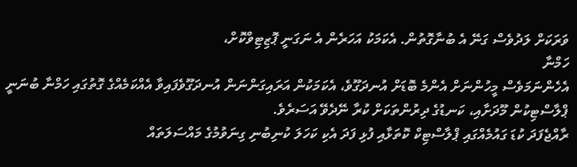ވަރަކަށް ލަދުވެސް ގަނޭ އެ ބުނާގޮތުން. އެކަމަކު އަހަރެން އެ ނަގަނީ ޕޮޒިޓިވްކޮށް،
ހަމްނާ
އެހެންނަމަވެސް މީހުންނަށް އެންމެ ބޮޑަށް އުނދަގޫވެ، އެކަމަކުން އަރައިގަންނަން އުނދަގޫވެފައިވާ އެއްކަމެއްގެ ގޮތުގައި ހަމްނާ ބުނަނީ ޕްލާސްޓިކުން މޫދަށާއި، ކަނޑުގެ ދިރުންތަކަށް ކުރާ ނޭދެވޭ އަސަރެވެ.
ރާއްޖެފަދަ ކުޑަ ގައުމެއްގައި ޕްލާސްޓިކް ކޮތަޅާއި ފުޅި ފަދަ އެކި ކަހަލަ ކުނިބުނި ގިނަވުމުގެ މައްސަލަތައް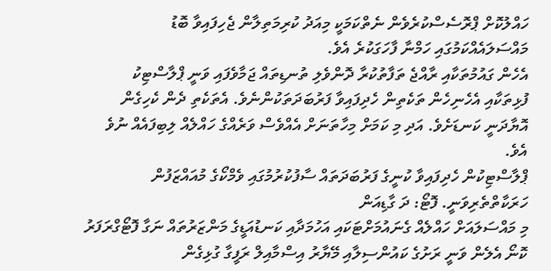ހައްލުކޮށް ޕްރޮސެސްކުރެވެން ނެތްކަމަކީ މިއަދު ކުރިމަތިލާން ޖެހިފައިވާ ބޮޑު މައްސަލައެއްކަމުގައި ހަމްނާ ފާހަގަކުރެ އެވެ.
އެހެން ގައުމުތަކާއި ރާއްޖެ ތަފާތުކުރާ ދޮންވެލި ތުނޑިތައް ޖަމާވެފައި ވަނީ ޕްލާސްޓިކު ފުޅިތަކާއި އެހެނިހެން ތަކެތިން ހެދިފައިވާ ފަރުބަދަތަކުންނެވެ. އެތަކެތި ދެން ކެހިގެން އޮޔާދަނީ ކަނޑަށެވެ. އަދި މި ކަމަށް މިހާތަނަށް އެއްވެސް ވަރެއްގެ ހައްލެއް ލިބިފައެއް ނުވެ އެވެ.
ޕްލާސްޓިކުން ހެދިފައިވާ ކުނީގެ ފަރުބަދަތައް ސާފުކުރުމުގައި ވެމްކޯގެ މުއައްޒަފުން ހަރަކާތްތެރިވަނީ. ފޮޓޯ: ދަ ގާޑިއަން
މި މައްސަލައަށް ހައްލެއް ގެނައުމަށްޓަކައި އަހުމަދާއި ކަނޑުއަޑީގެ މަންޒަރުތައް ނަގާ ފޮޓޯގްރަފަރު ކޮނޯ އެލެން ވަނީ ރަށުގެ ކައުންސިލާއި މޭޔާރު އިސްމާއިލް ރަފީގާ ގުޅިގެން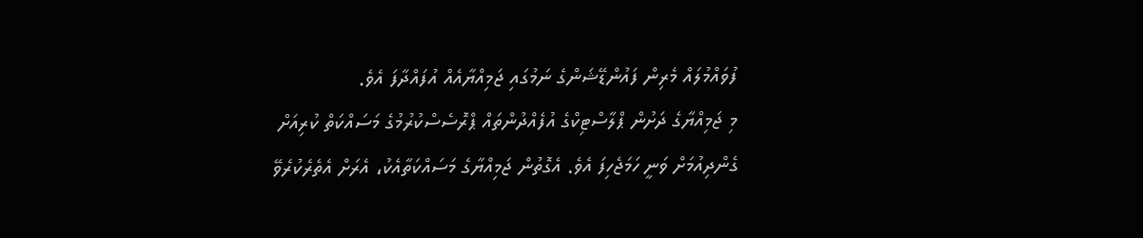ފުވައްމުލައް މެރިން ފައުންޑޭޝަންގެ ނަމުގައި ޖަމިއްޔާއެއް އުފައްދާފަ އެވެ.
މި ޖަމިއްޔާގެ ދަށުން ޕްލާސްޓިކްގެ އުފެއްދުންތައް ޕްރޮސެސްކުރުމުގެ މަސައްކަތް ކުރިއަށް ގެންދިއުމަށް ވަނީ ހަމަޖެހިފަ އެވެ. އެގޮތުން ޖަމިއްޔާގެ މަސައްކަތާއެކު، އެރަށް އެތެރެކުރެވޭ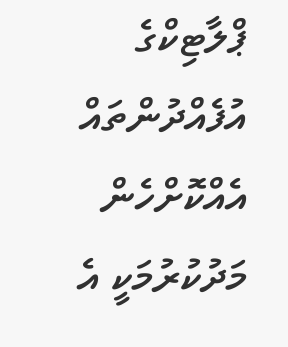ޕްލާޓިކްގެ އުފެއްދުންތައް އެއްކޮށްހެން މަދުކުރުމަކީ އެ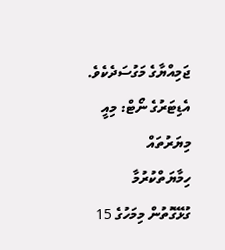ޖަމިއްޔާގެ މަގުސަދެކެވެ.
އެޑިޓަރުގެ ނޯޓް: މިއީ މިޔަރުތައް ހިމާޔަތްކުރުމާ ގުޅޭގޮތުން މިމަހުގެ 15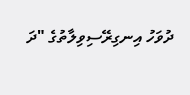ދުވަހު އިނގިރޭސިވިލާތުގެ "ދަ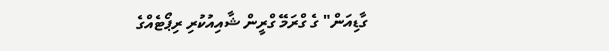ގާޑިއަން" ގެ ގްރަމޭ ގްރީން ޝާއިއުކުރި ރިޕޯޓެއްގެ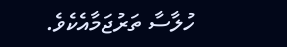ހުލާސާ ތަރުޖަމާއެކެވެ.